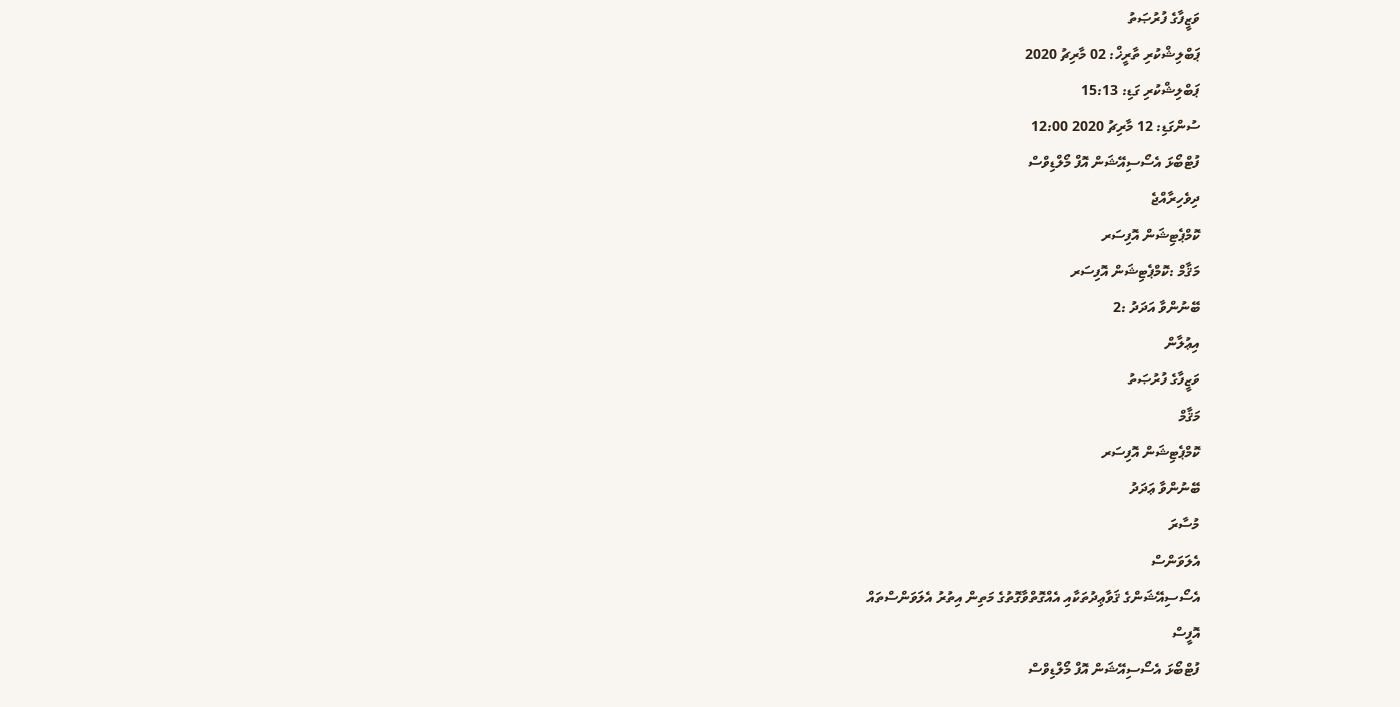ވަޒީފާގެ ފުރުޞަތު
ޕަބްލިޝްކުރި ތާރީޚް: 02 މާރިޗު 2020
ޕަބްލިޝްކުރި ގަޑި: 15:13
ސުންގަޑި: 12 މާރިޗު 2020 12:00
ފުޓްބޯޅަ އެސޯސިއޭޝަން އޮފް މޯލްޑިވްސް
ދިވެހިރާއްޖެ
ކޮމްޕެޓިޝަން އޮފިސަރ
މަޤާމް :ކޮމްޕެޓިޝަން އޮފިސަރ
ބޭނުންވާ އަދަދު :2
އިޢުލާން
ވަޒީފާގެ ފުރުޞަތު
މަޤާމް
ކޮމްޕެޓިޝަން އޮފިސަރ
ބޭނުންވާ ޢަދަދު
މުސާރަ
އެލަވަންސް
އެސޯސިއޭޝަންގެ ޤަވާޢިދުތަކާއި އެއްގޮތްވާގޮތުގެ މަތިން އިތުރު އެލަވަންސްތައް
އޮފީސް
ފުޓްބޯޅަ އެސޯސިއޭޝަން އޮފް މޯލްޑިވްސް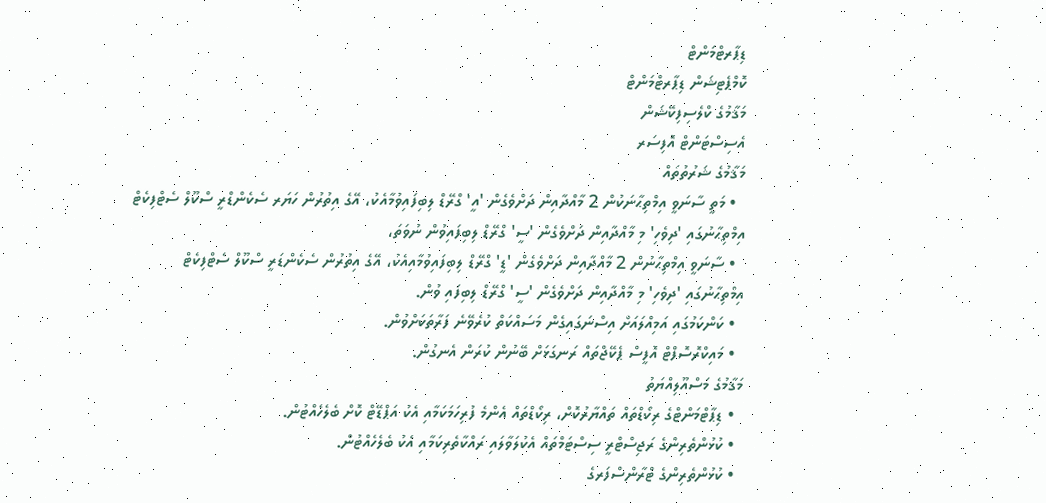ޑިޕާރޓްމަންޓް
ކޮމްޕެޓިޝަން ޑިޕާރޓްމަންޓް
މަޤާމުގެ ކްލެސިފިކޭޝަން
އެސިސްޓަންޓް އޮފިސަރ
މަޤާމުގެ ޝަރުތުތައް
  • މަތީ ސާނަވީ އިމްތިޙާނަކުން 2 މާއްދާއިން ދަށްވެގެން 'އީ' ގްރޭޑް ލިބިފައިވުމާއެކު، އޭގެ އިތުރުން ހަޔަރ ސެކެންޑްރީ ސްކޫލް ސެޓްފިކެޓް އިމްތިޙާނުގައި 'ދިވެހި' މި މާއްދާއިން ދަށްވެގެން 'ސީ' ގްރޭޑް ލިބިފައިވުން ނުވަތަ،
  • ސާނަވީ އިމްތިޙާނުން 2 މާއްދާއިން ދަށްވެގެން 'ޑީ' ގްރޭޑް ލިބިފައިވުމާއިއެކު، އޭގެ އިތުރުން ސެކެންޑަރީ ސްކޫލް ސެޓްފިކެޓް އިމްތިޙާނުގައި 'ދިވެހި' މި މާއްދާއިން ދަށްވެގެން 'ސީ' ގްރޭޑް ލިބިފައި ވުން.
  • ކަންކަމުގައި އަމިއްލައަށް އިސްނަގައިގެން މަސައްކަތް ކުރެވޭނެ ފަރާތަކަށްވުން.
  • މައިކްރޮސޮފްޓް އޮފީސް ޕެކޭޖްތައް ރަނގަޅަށް ބޭނުން ކުރަން އެނގުން.
މަޤާމުގެ މަސްއޫލިއްޔަތު
  • ޑިޕާޓްމަންޓްގެ ރިކޯޑްތައް ތައްޔާރުކޮށް، ރިކޯޑްތައް އެންމެ ފުރިހަމަކަމާއި އެކު އަޕްޑޭޓް ކޮށް ބެލެހެއްޓުން.
  • ކުޅުންތެރިންގެ ރަޖިސްޓްރީ ސިސްޓަމްތައް އެކުލަވާލައި ރައްކާތެރިކަމާއި އެކު ބެލެހެއްޓުން.
  • ކުޅުންތެރިންގެ ޓްރާންސްފަރގެ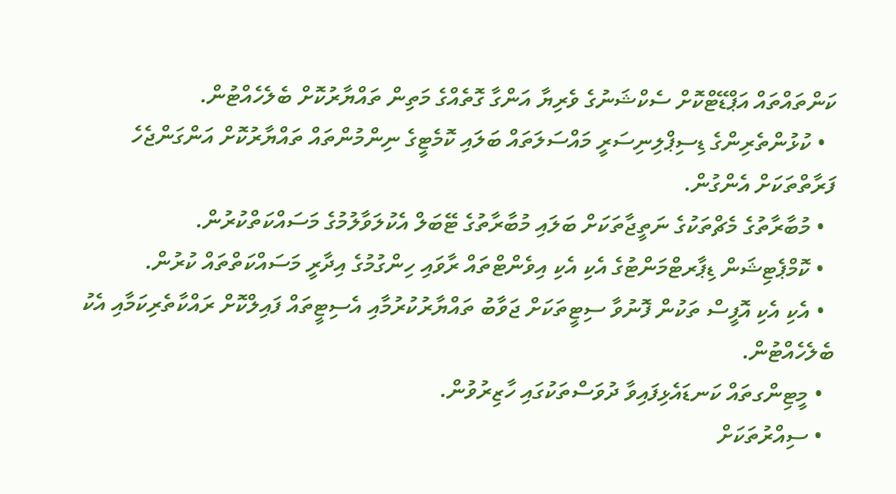ކަންތައްތައް އަޕްޑޭޓްކޮށް ސެކްޝަނުގެ ވެރިޔާ އަންގާ ގޮތެއްގެ މަތިން ތައްޔާރުކޮށް ބެލެހެއްޓުން.
  • ކުޅުންތެރިންގެ ޑިސިޕްލިނިސަރީ މައްސަލަތައް ބަލައި ކޮމެޓީގެ ނިންމުންތައް ތައްޔާރުކޮށް އަންގަންޖެހެ ފަރާތްތަކަށް އެންގުން.
  • މުބާރާތުގެ މެޗްތަކުގެ ނަތީޖާތަކަށް ބަލައި މުބާރާތުގެ ޓޭބަލް އެކުލަވާލުމުގެ މަސައްކަތްކުރުން.
  • ކޮމްޕެޓިޝަން ޑިޕާރޓްމަންޓުގެ އެކި އެކި އިވެންޓްތައް ރާވައި ހިންގުމުގެ އިދާރީ މަސައްކަތްތައް ކުރުން.
  • އެކި އެކި އޮފީސް ތަކުން ފޮނުވާ ސިޓީތަކަށް ޖަވާބު ތައްޔާރުކުރުމާއި އެސިޓީތައް ފައިލްކޮށް ރައްކާތެރިކަމާއި އެކު ބެލެހެއްޓުން.
  • މީޓިންގތައް ކަނޑައެޅިފައިވާ ދުވަސްތަކުގައި ހާޒިރުވުން.
  • ސިއްރުތަކަށް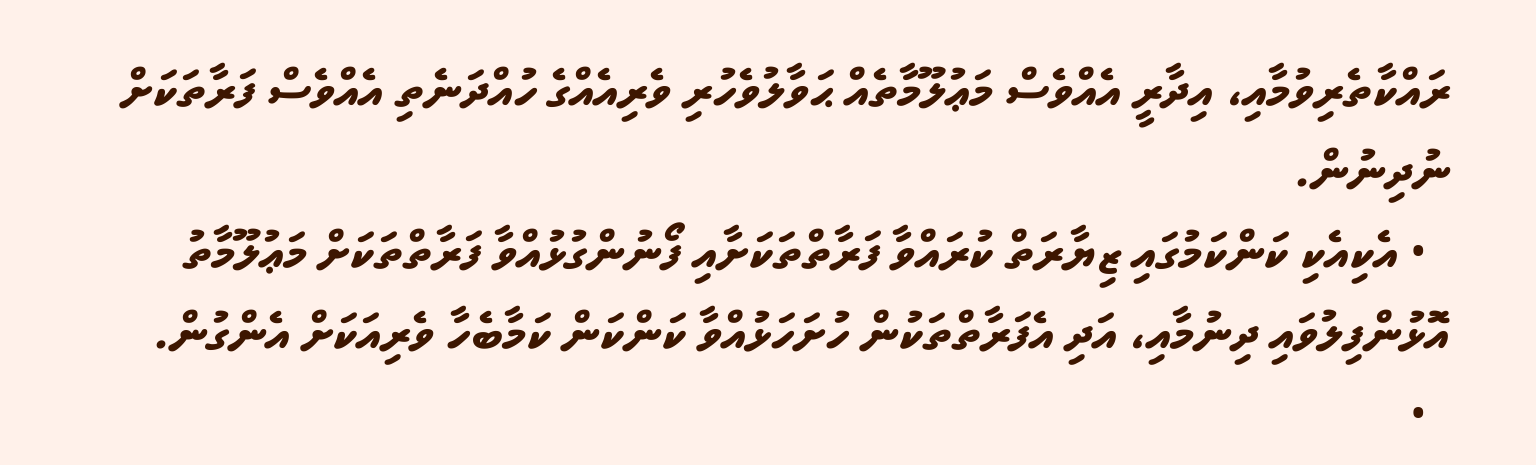ރައްކާތެރިވުމާއި، އިދާރީ އެއްވެސް މަޢުލޫމާތެއް ޙަވާލުވެހުރި ވެރިއެއްގެ ހުއްދަނެތި އެއްވެސް ފަރާތަކަށް ނުދިނުން.
  • އެކިއެކި ކަންކަމުގައި ޒިޔާރަތް ކުރައްވާ ފަރާތްތަކަށާއި ފޯނުންގުޅުއްވާ ފަރާތްތަކަށް މަޢުލޫމާތު އޮޅުންފިލުވައި ދިނުމާއި، އަދި އެފަރާތްތަކުން ހުށަހަޅުއްވާ ކަންކަން ކަމާބެހާ ވެރިއަކަށް އެންގުން.
  •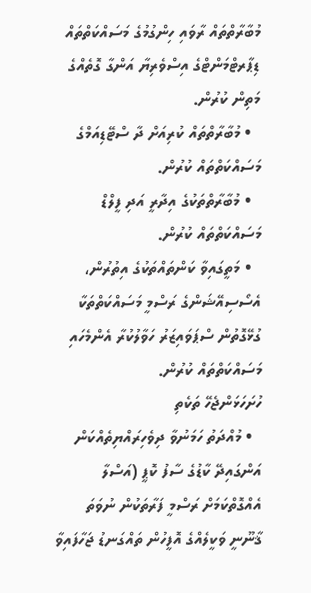މުބާރާތްތައް ރާވައި ހިންގުމުގެ މަސައްކަތްތައް ޑިޕާރޓްމަންޓްގެ އިސްވެރިޔާ އަންގާ ގޮތެއްގެ މަތިން ކުރުން.
  • މުބާރާތްތައް ކުރިއަށް ދާ ސްޓޭޑިއަމްގެ މަސައްކަތްތައް ކުރުން.
  • މުބާރާތްތަކުގެ އިދާރީ އަދި ފީލްޑް މަސައްކަތްތައް ކުރުން.
  • މަތީގައިވާ ކަންތައްތަކުގެ އިތުރުން، އެސޯސިއޭޝަންގެ ރަސްމީ މަސައްކަތްތަކާ ގުޅޭގޮތުން ސްޕަވައިޒަރު ހަވާލުކުރާ އެންމެހައި މަސައްކަތްތައް ކުރުން.
ހުށަހަޅަންޖެހޭ ތަކެތި
  • މުއްދަތު ހަމަނުވާ ދިވެހިރައްޔިތެއްކަން އަންގައިދޭ ކާޑުގެ ސާފު ކޮޕީ (އަސްލާ އެއްގޮތްކަމަށް ރަސްމީ ފަރާތަކުން ނުވަތަ ޤާނޫނީ ވަކީލެއްގެ އޮފީހުން ތައްގަނޑު ޖަހާފައިވާ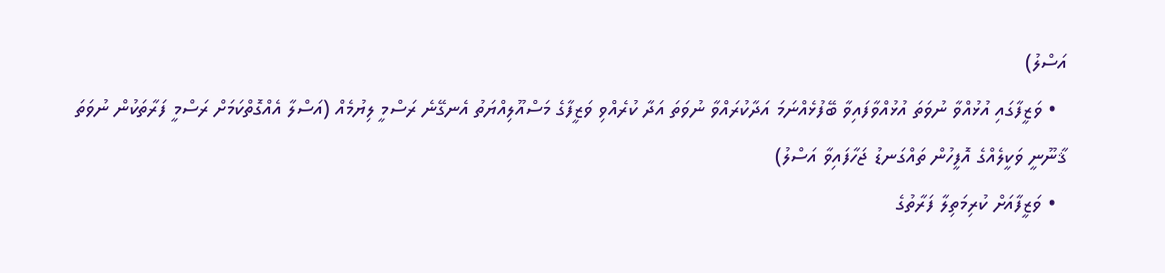އަސްލު)
  • ވަޒީފާގައި އުޅުއްވާ ނުވަތަ އުޅުއްވާފައިވާ ބޭފުޅެއްނަމަ އަދާކުރައްވާ ނުވަތަ އަދާ ކުރެއްވި ވަޒީފާގެ މަސްއޫލިއްޔަތު އެނގޭނެ ރަސްމީ ލިޔުމެއް (އަސްލާ އެއްގޮތްކަމަށް ރަސްމީ ފަރާތަކުން ނުވަތަ ޤާނޫނީ ވަކީލެއްގެ އޮފީހުން ތައްގަނޑު ޖަހާފައިވާ އަސްލު)
  • ވަޒީފާއަށް ކުރިމަތިލާ ފަރާތުގެ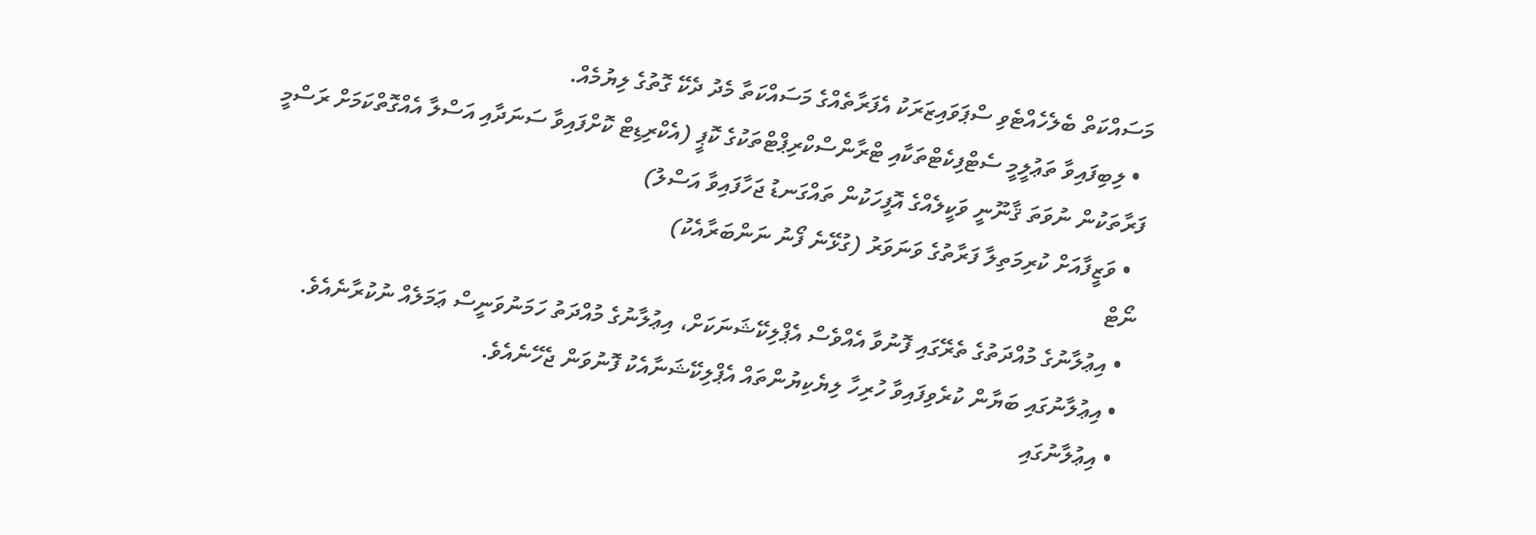މަސައްކަތް ބެލެހެއްޓެވި ސްޕަވައިޒަރަކު އެފަރާތެއްގެ މަސައްކަތާ މެދު ދެކޭ ގޮތުގެ ލިޔުމެއް.
  • ލިބިފައިވާ ތަޢުލީމީ ސެޓްފިކެޓްތަކާއި ޓްރާންސްކްރިޕްޓްތަކުގެ ކޮޕީ (އެކްރިޑިޓް ކޮށްފައިވާ ސަނަދާއި އަސްލާ އެއްގޮތްކަމަށް ރަސްމީ ފަރާތަކުން ނުވަތަ ޤާނޫނީ ވަކީލެއްގެ އޮފީހަކުން ތައްގަނޑު ޖަހާފައިވާ އަސްލު)
  • ވަޒީފާއަށް ކުރިމަތިލާ ފަރާތުގެ ވަނަވަރު (ގުޅޭނެ ފޯނު ނަންބަރާއެކު)
ނޯޓް
  • އިޢުލާނުގެ މުއްދަތުގެ ތެރޭގައި ފޮނުވާ އެއްވެސް އެޕްލިކޭޝަނަކަށް، އިޢުލާނުގެ މުއްދަތު ހަމަނުވަނީސް ޢަމަލެއް ނުކުރާނެއެވެ.
  • އިޢުލާނުގައި ބަޔާން ކުރެވިފައިވާ ހުރިހާ ލިޔެކިޔުންތައް އެޕްލިކޭޝަނާއެކު ފޮނުވަން ޖެހޭނެއެވެ.
  • އިޢުލާނުގައި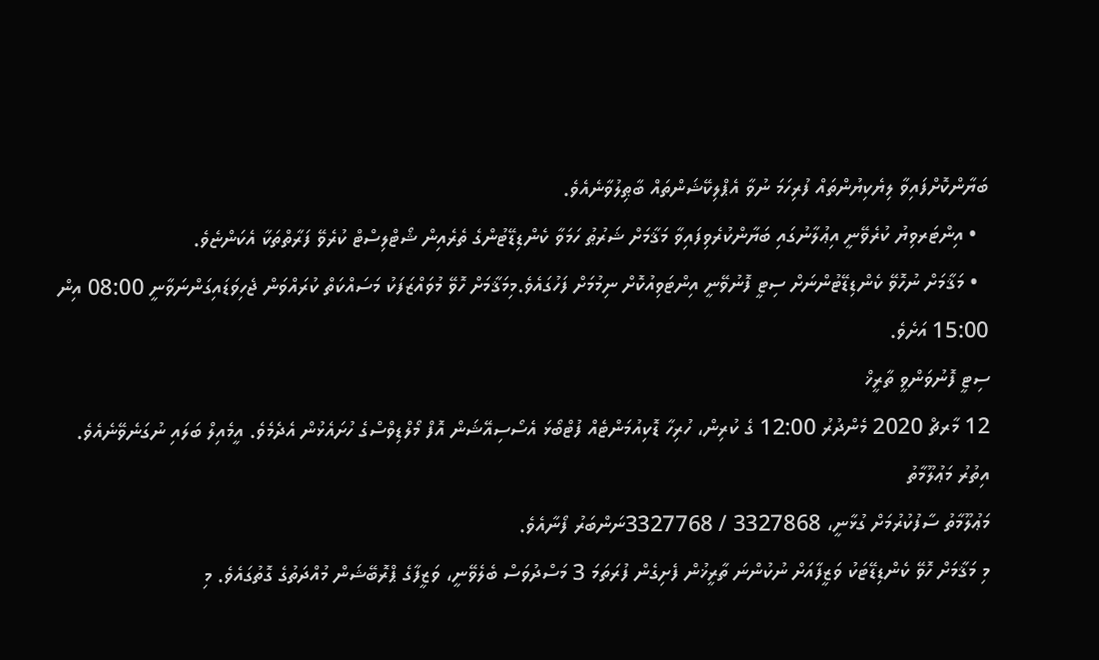ބަޔާންކޮށްފައިވާ ލިޔެކިޔުންތައް ފުރިހަމަ ނުވާ އެޕްލިކޭޝަންތައް ބާޠިލުވާނެއެވެ.
  • އިންޓަރވިޔު ކުރެވޭނީ އިޢުލާނުގައި ބަޔާންކުރެވިފައިވާ މަޤާމަށް ޝަރުޠު ހަމަވާ ކެންޑިޑޭޓުންގެ ތެރެއިން ޝޯޓްލިސްޓް ކުރެވޭ ފަރާތްތަކާ އެކަންޏެވެ.
  • މަޤާމަށް ނުހޮވޭ ކެންޑިޑޭޓުންނަށް ސިޓީ ފޮނުވޭނީ އިންޓަވިއުކޮށް ނިމުމަށް ފަހުގައެވެ.މިމަޤާމަށް ހޮވޭ މުވައްޒަފަކު މަސައްކަތް ކުރައްވަން ޖެހިވަޑައިގަންނަވާނީ 08:00 އިން 15:00 އަށެވެ.
ސިޓީ ފޮނުވަންވީ ތާރީޚް
12 މާރޗް 2020 މެންދުރު 12:00 ގެ ކުރިން، ހުރިހާ ޑޮކިއުމަންޓެއް ފުޓްބޯޅަ އެސޯސިއޭޝަން އޮފް މޯލްޑިވްސްގެ ހުށައެޅުން އެދެމެވެ. އީމެއިލް ބަލައި ނުގަނެވޭނެއެވެ.
އިތުރު މަޢުލޫމާތު
މަޢުލޫމާތު ސާފުކުރުމަށް ގުޅާނީ، 3327868 / 3327768ނަންބަރު ފޯނާއެވެ.
މި މަޤާމަށް ހޮވޭ ކެންޑިޑޭޓަކު ވަޒީފާއަށް ނުކުންނަ ތާރީޚުން ފެށިގެން ފުރަތަމަ 3 މަސްދުވަސް ބެލެވޭނީ، ވަޒީފާގެ ޕްރޮބޭޝަން މުއްދަތުގެ ގޮތުގައެވެ. މި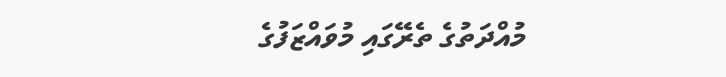މުއްދަތުގެ ތެރޭގައި މުވައްޒަފުގެ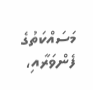މަސައްކަތުގެ ފެންވަރާއި،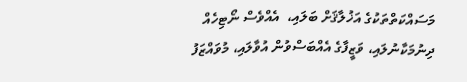މަސައްކަތްތަކުގެ އަޚުލާޤަށް ބަލައި،  އެއްވެސް ނޯޓިހެއް ދިނުމަކާނުލައި، ވަޒީފާގެ އެއްބަސްވުން އުވާލައި، މުވައްޒަފު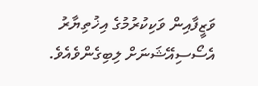ވަޒީފާއިން ވަކިކުރުމުގެ އިޚުތިޔާރު އެސޯސިއޭޝަނަށް ލިބިގެންވެއެވެ.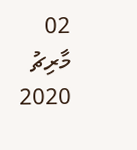02 މާރިޗު 2020